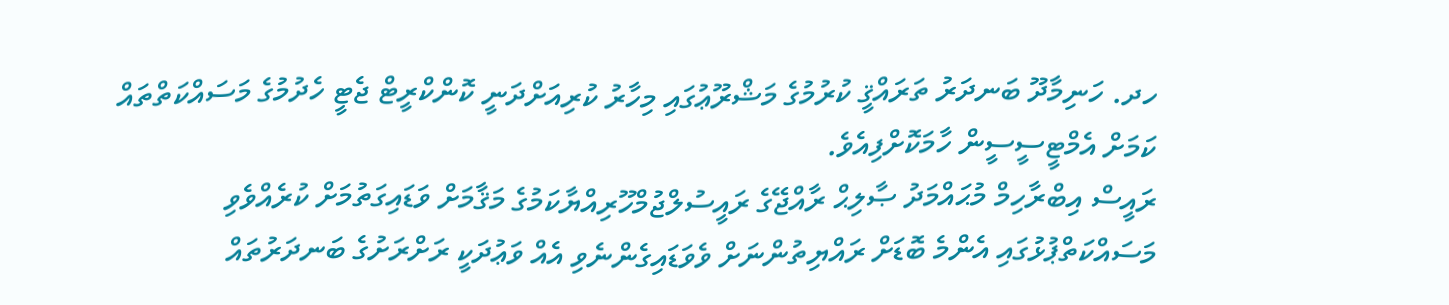ހދ. ހަނިމާދޫ ބަނދަރު ތަރައްޤީ ކުރުމުގެ މަޝްރޫޢުގައި މިހާރު ކުރިއަށްދަނީ ކޮންކްރީޓް ޖެޓީ ހެދުމުގެ މަސައްކަތްތައް ކަމަށް އެމްޓީސީސީން ހާމަކޮށްފިއެވެ.
ރައީސް އިބްރާހިމް މުޙައްމަދު ޞާލިޙް ރާއްޖޭގެ ރައީސުލްޖުމްހޫރިއްޔާކަމުގެ މަޤާމަށް ވަޑައިގަތުމަށް ކުރެއްވެވި މަސައްކަތްޕުޅުގައި އެންމެ ބޮޑަށް ރައްޔިތުންނަށް ވެވަޑައިގެންނެވި އެއް ވަޢުދަކީ ރަށްރަށުގެ ބަނދަރުތައް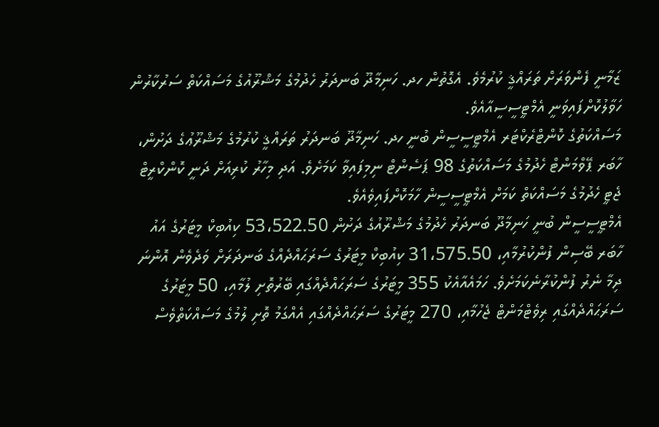ޒަމާނީ ފެންވަރަށް ތަރައްޤީ ކުރުމެވެ. އެގޮތުން ހދ. ހަނިމާދޫ ބަނދަރު ހެދުމުގެ މަޝްރޫއުގެ މަސައްކަތް ސަރުކާރުން ހަވާލުކޮށްފައިވަނީ އެމްޓީސީސީއާއެވެ.
މަސައްކަތުގެ ކޮންޓްރެކްޓަރ އެމްޓީސީސީން ބުނީ ހދ. ހަނިމާދޫ ބަނދަރު ތަރައްޤީ ކުރުމުގެ މަޝްރޫޢުގެ ދަށުން، ހާބަރ ޕޭވްމަންޓް ހެދުމުގެ މަސައްކަތުގެ 98 ޕަސެންޓް ނިމިފައިވާ ކަމަށެވެ. އަދި މިހާރު ކުރިއަށް ދަނީ ކޮންކްރީޓް ޖެޓީ ހެދުމުގެ މަސައްކަތް ކަމަށް އެމްޓީސީސީން ހާމަކޮށްފައިވެއެވެ.
އެމްޓީސީސީން ބުނީ ހަނިމާދޫ ބަނދަރު ހެދުމުގެ މަޝްރޫއުގެ ދަށުން 53،522.50 ކިއުބިކް މީޓަރުގެ އައު ހާބަރ ބޭސިން ފުންކުރުމާއި، 31،575.50 ކިއުބިކް މީޓަރުގެ ސަރަޙައްދެއްގެ ބަނދަރަށް ވަދެވެން އޮންނަ ދިމާ ނެރު ފުންކުރާނެކަމަށެވެ. ހަމައެއާއެކު 355 މީޓަރުގެ ސަރަޙައްދެއްގައި ބޭރުތޮށި ލުމާއި، 50 މީޓަރުގެ ސަރަޙައްދެއްގައި ރިވެޓްމަންޓް ޖެހުމާއި، 270 މީޓަރުގެ ސަރަޙައްދެއްގައި އެއްގަމު ތޮށި ލުމުގެ މަސައްކަތްވެސް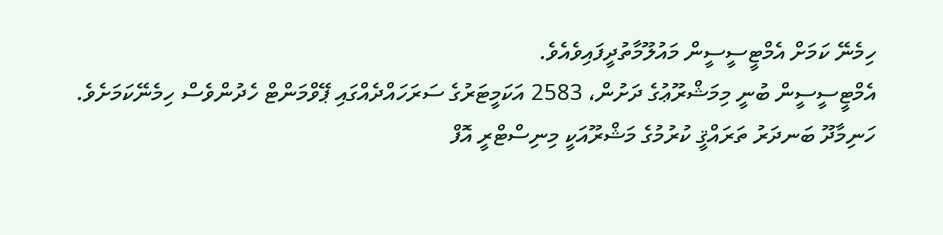ހިމެނޭ ކަމަށް އެމްޓީސީސީން މައުލޫމާތުދީފައިވެއެވެ.
އެމްޓީސީސީން ބުނީ މިމަޝްރޫޢުގެ ދަށުން، 2583 އަކަމީޓަރުގެ ސަރަހައްދެއްގައި ޕޭވްމަންޓް ހެދުންވެސް ހިމެނޭކަމަށެވެ.
ހަނިމާދޫ ބަނދަރު ތަރައްޤީ ކުރުމުގެ މަޝްރޫއަކީ މިނިސްޓްރީ އޮފް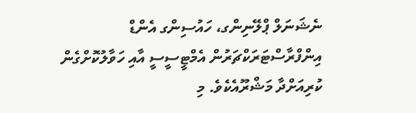ނެޝަނަލް ޕްލޭނިންގ، ހައުސިންގ އެންޑް އިންފްރާސްޓަރަކްޗަރުން އެމްޓީސީސީ އާއި ހަވާލުކޮށްގެން ކުރިއަށްދާ މަޝްރޫއެކެވެ. މި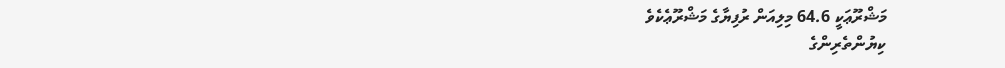މަޝްރޫޢަކީ 64.6 މިލިއަން ރުފިޔާގެ މަޝްރޫޢެކެވެ
ކިޔުންތެރިންގެ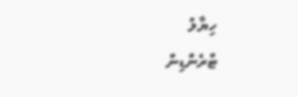ހިޔާލު
ޓްރެންޑިން